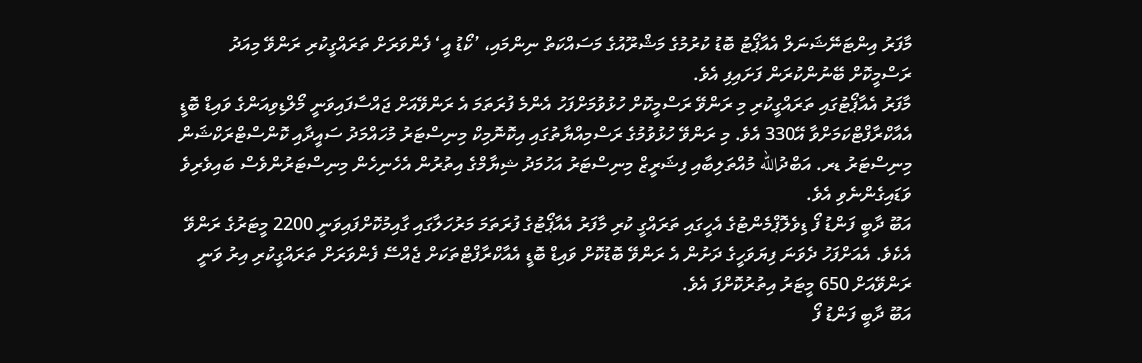މާފަރު އިންޓަނޭޝަނަލް އެއާޕޯޓު ބޮޑު ކުރުމުގެ މަޝްރޫއުގެ މަސައްކަތް ނިންމައި، ’ކޯޑު އީ‘ ފެންވަރަށް ތަރައްގީކުރި ރަންވޭ މިއަދު ރަސްމީކޮށް ބޭނުންކުރަން ފަށައިފި އެވެ.
މާފަރު އެއާޕޯޓުގައި ތަރައްގީކުރި މި ރަންވޭ ރަސްމީކޮށް ހުޅުވުމަށްފަހު އެންމެ ފުރަތަމަ އެ ރަންވޭއަށް ޖައްސާފައިވަނީ މޯލްޑިވިއަންގެ ވައިޑް ބޮޑީ އެއާކްރާފްޓްކަމަށްވާ އޭ330 އެވެ. މި ރަންވޭ ހުޅުވުމުގެ ރަސްމިއްޔާތުގައި އިކޮނޮމިކް މިނިސްޓަރު މުހައްމަދު ސައީދާއި ކޮންސްޓްރަކްޝަން މިނިސްޓަރު ޑރ. އަބްދުالله މުއްތަލިބާއި ފިޝަރީޒް މިނިސްޓަރު އަހުމަދު ޝިޔާމްގެ އިތުރުން އެހެނިހެން މިނިސްޓަރުންވެސް ބައިވެރިވެ ވަޑައިގެންނެވި އެވެ.
އަބޫ ދާބީ ފަންޑު ފޯ ޑިވެލޮޕްމެންޓުގެ އެހީގައި ތަރައްގީ ކުރި މާފަރު އެއާޕޯޓުގެ ފުރަތަމަ މަރުހަލާގައި ގާއިމުކޮށްފައިވަނީ 2200 މީޓަރުގެ ރަންވޭ އެކެވެ. އެއަށްފަހު ދެވަނަ ފިޔަވަހީގެ ދަށުން އެ ރަންވޭ ބޮޑުކޮށް ވައިޑް ބޮޑީ އެއާކްރާފްޓްތަކަށް ޖެއްސޭ ފެންވަރަށް ތަރައްގީކުރި އިރު ވަނީ ރަންވޭއަށް 650 މީޓަރު އިތުރުކޮށްފަ އެވެ.
އަބޫ ދާބީ ފަންޑު ފޯ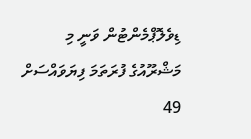ޑިވެލޮޕްމެންޓުން ވަނީ މި މަޝްރޫއުގެ ފުރަތަމަ ފިޔަވައްސަށް 49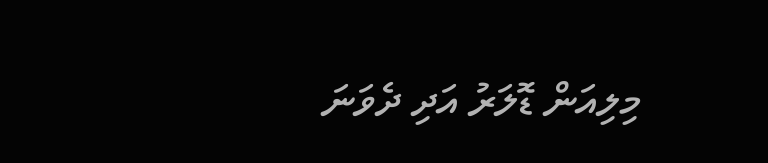މިލިއަން ޑޮލަރު އަދި ދެވަނަ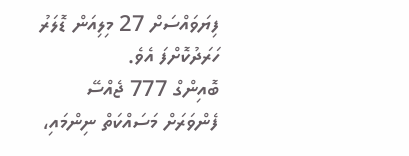ފިޔަވައްސަށް 27 މިލިއަން ޑޮލަރު ހަރަދުކޮށްފަ އެވެ.
ބޮއިންގް 777 ޖެއްސޭ ފެންވަރަށް މަސައްކަތް ނިންމައި،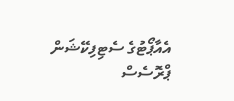އެއާޕޯޓުގެ ސެޓިފިކޭޝަން ޕްރޮސެސް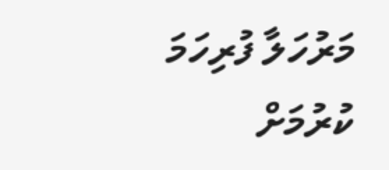މަރުހަލާ ފުރިހަމަ ކުރުމަށް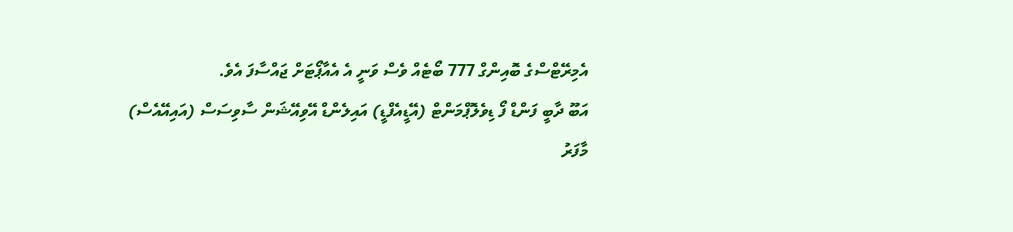އެމިރޭޓްސްގެ ބޮއިންގް 777 ބޯޓެއް ވެސް ވަނީ އެ އެއާޕޯޓަށް ޖައްސާފަ އެވެ.
އަބޫ ދާބީ ފަންޑް ފޯ ޑިވެލޮޕްމަންޓް (އޭޑީއެފްޑީ) އައިލެންޑް އޭވިއޭޝަން ސާވިސަސް (އައިއޭއެސް) މާފަރު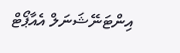އިންޓަނޭޝަނަލް އެއާޕޯޓް